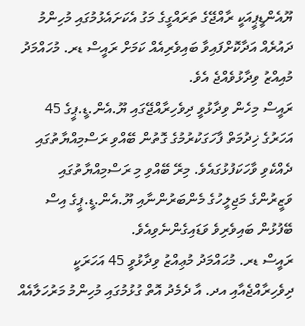ޔޫއެންޑީޕީއަކީ ރާއްޖޭގެ ތަރައްގީގެ މަގު އެކަށައެޅުމުގައި މުހިންމު ދައުރެއް އަދާކޮށްފައިވާ ބައިވެރިއެއް ކަމަށް ރައީސް ޑރ. މުހައްމަދު މުއިއްޒު ވިދާޅުވެއްޖެ އެވެ.
ރައީސް މިހެން ވިދާޅުވީ ދިވެހިރާއްޖޭގައި ޔޫ.އެން.ޑީ.ޕީގެ 45 އަހަރުގެ ޚިދުމަތް ފާހަގަކުރުމުގެ ގޮތުން ބޭއްވި ރަސްމިއްޔާތުގައި ދެއްކެވި ވާހަކަފުޅުގައެވެ. މިރޭ ބޭއްވި މި ރަސްމިއްޔާތުގައި ވަޒީރުންގެ މަޖިލީހުގެ މެންބަރުންނާއި ޔޫ.އެން.ޑީ.ޕީގެ އިސް ބޭފުޅުން ބައިވެރިވެ ވަޑައިގެންނެވިއެވެ.
ރައީސް ޑރ. މުޙައްމަދު މުޢިއްޒު ވިދާޅުވީ 45 އަހަރަކީ ދިވެހިރާއްޖެއާއި އދ. އާ ދެމެދު އޮތް ގުޅުމުގައި މުހިންމު މަރުހަލާއެއް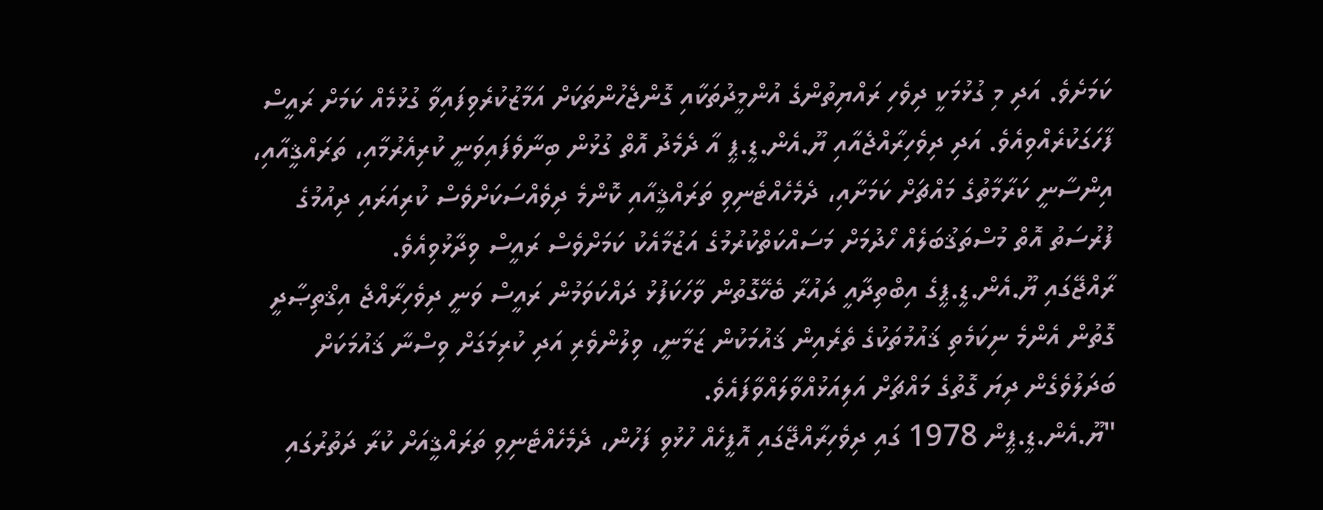ކަމަށެވެ. އަދި މި ގުޅުމަކީ ދިވެހި ރައްޔިތުންގެ އުންމީދުތަކާއި ގޮންޖެހުންތަކަށް އަމާޒުކުރެވިފައިވާ ގުޅުމެއް ކަމަށް ރައީސް ފާހަގަކުރެއްވިއެވެ. އަދި ދިވެހިރާއްޖެއާއި ޔޫ.އެން.ޑީ.ޕީ އާ ދެމެދު އޮތް ގުޅުން ބިނާވެފައިވަނީ ކުރިއެރުމާއި، ތަރައްޤީއާއި، އިންސާނީ ކަރާމާތުގެ މައްޗަށް ކަމަށާއި، ދެމެހެއްޓެނިވި ތަރައްޤީއާއި ކޮންމެ ދިވެއްސަކަށްވެސް ކުރިއަރައި ދިއުމުގެ ފުރުސަތު އޮތް މުސްތަޤުބަލެއް ހޯދުމަށް މަސައްކަތްކުރުމުގެ އަޒުމާއެކު ކަމަށްވެސް ރައީސް ވިދާޅުވިއެވެ.
ރާއްޖޭގައި ޔޫ.އެން.ޑީ.ޕީގެ އިބްތިދާއީ ދައުރާ ބެހޭގޮތުން ވާހަކަފުޅު ދައްކަވަމުން ރައީސް ވަނީ ދިވެހިރާއްޖެ އިޤްތިޞާދީ ގޮތުން އެންމެ ނިކަމެތި ޤައުމުތަކުގެ ތެރެއިން ޤައުމަކުން ޒަމާނީ، ވިލުންވެރި އަދި ކުރިމަގަށް ވިސްނާ ޤައުމަކަށް ބަދަލުވެގެން ދިޔަ ގޮތުގެ މައްޗަށް އަލިއަޅުއްވާލައްވާފައެވެ.
"ޔޫ.އެން.ޑީ.ޕީން 1978 ގައި ދިވެހިރާއްޖޭގައި އޮފީހެއް ހުޅުވި ފަހުން، ދެމެހެއްޓެނިވި ތަރައްޤީއަށް ކުރާ ދަތުރުގައި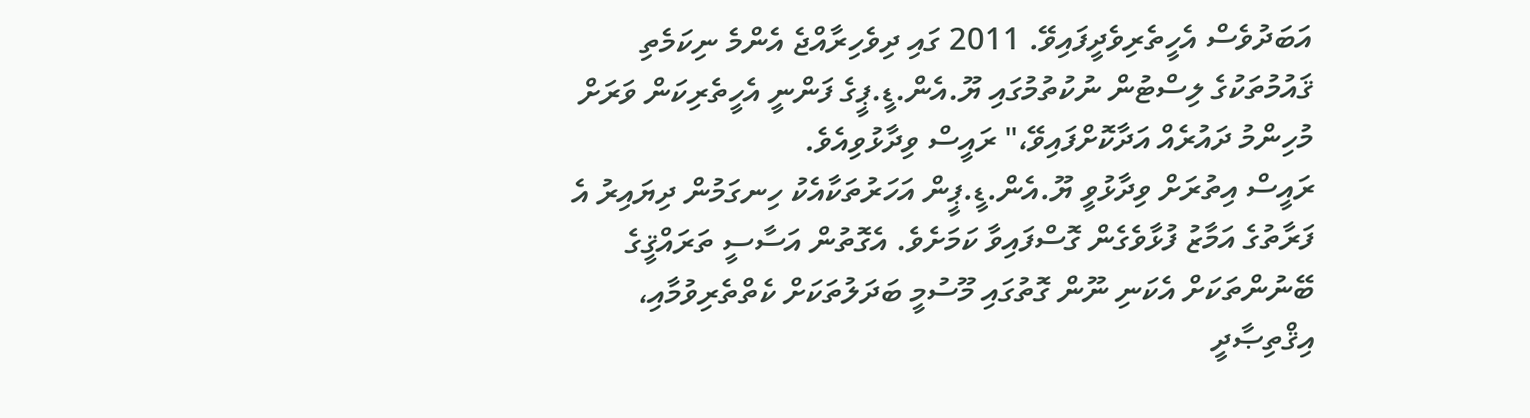އަބަދުވެސް އެހީތެރިވެދީފައިވޭ. 2011 ގައި ދިވެހިރާއްޖެ އެންމެ ނިކަމެތި ޤައުމުތަކުގެ ލިސްޓުން ނުކުތުމުގައި ޔޫ.އެން.ޑީ.ޕީގެ ފަންނީ އެހީތެރިކަން ވަރަށް މުހިންމު ދައުރެއް އަދާކޮށްފައިވޭ،" ރައީސް ވިދާޅުވިއެވެ.
ރައީސް އިތުރަށް ވިދާޅުވީ ޔޫ.އެން.ޑީ.ޕީން އަހަރުތަކާއެކު ހިނގަމުން ދިޔައިރު އެ ފަރާތުގެ އަމާޒު ފުޅާވެގެން ގޮސްފައިވާ ކަމަށެވެ. އެގޮތުން އަސާސީ ތަރައްޤީގެ ބޭނުންތަކަށް އެކަނި ނޫން ގޮތުގައި މޫސުމީ ބަދަލުތަކަށް ކެތްތެރިވުމާއި، އިޤްތިޞާދީ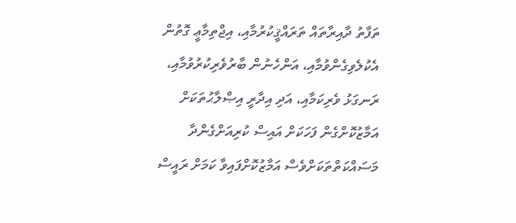ތަފާތު ދާއިރާތައް ތަރައްޤީކުރުމާއި، އިޖްތިމާޢީ ގޮތުން އެކުލެވިގެންވުމާއި، އަންހެނުން ބާރުވެރިކުރުވުމާއި، ރަނގަޅު ވެރިކަމާއި، އަދި އިދާރީ އިޞްލާޙުތަކަށް އަމާޒުކޮށްގެން ފަހަކަށް އައިސް ކުރިއަށްގެންދާ މަސައްކަތްތަކަށްވެސް އަމާޒުކޮށްފައިވާ ކަމަށް ރައީސް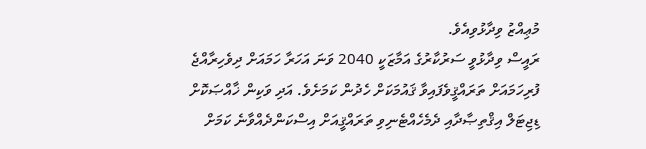މުޢިއްޒު ވިދާޅުވިއެވެ.
ރައީސް ވިދާޅުވީ ސަރުކާރުގެ އަމާޒަކީ 2040 ވަނަ އަހަރާ ހަމައަށް ދިވެހިރާއްޖެ ފުރިހަމައަށް ތަރައްޤީވެފައިވާ ޤައުމަކަށް ހެދުން ކަމަށެވެ. އަދި ވަކިން ޚާއްޞަކޮށް ޑިޖިޓަލް އިޤްތިޞާދާއި ދެމެހެއްޓެނިވި ތަރައްޤީއަށް އިސްކަންދެއްވާނެ ކަމަށް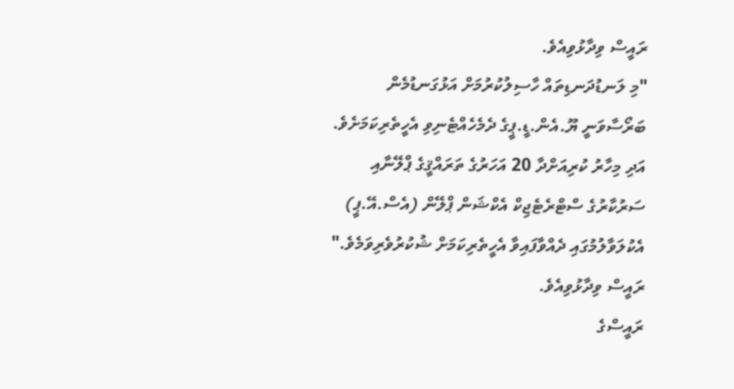ރައީސް ވިދާޅުވިއެވެ.
"މި ލަނޑުދަނޑިތައް ހާސިލުކުރުމަށް އަޅުގަނޑުމެން ބަރޯސާވަނީ ޔޫ.އެން.ޑީ.ޕީގެ ދެމެހެއްޓެނިވި އެހީތެރިކަމަށެވެ. އަދި މިހާރު ކުރިއަށްދާ 20 އަހަރުގެ ތަރައްޤީގެ ޕްލޭނާއި ސަރުކާރުގެ ސްޓްރެޓެޖިކް އެކްޝަން ޕްލޭން (އެސް.އޭ.ޕީ) އެކުލަވާލުމުގައި ދެއްވާފައިވާ އެހީތެރިކަމަށް ޝުކުރުވެރިވަމެވެ." ރައީސް ވިދާޅުވިއެވެ.
ރައީސްގެ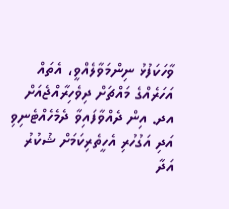ވާހަކަފުޅު ނިންމަވާލެއްވީ، އެތައް އަހަރެއްގެ މައްޗަށް ދިވެހިރާއްޖެއަށް އދ. އިން ދެއްވާފައިވާ ދެމެހެއްޓެނިވި އަދި އަގުހުރި އެހީތެރިކަމަށް ޝުކުރު އަދާ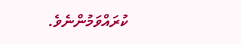ކުރައްވަމުންނެވެ.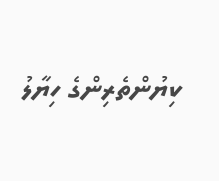ކިޔުންތެރިންގެ ހިޔާލު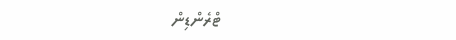ޓްރެންޑިން